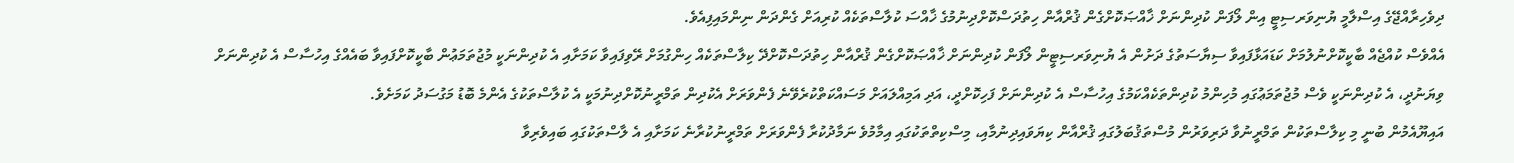ދިވެހިރާއްޖޭގެ އިސްލާމީ ޔުނިވަރސިޓީ އިން ލޯފަން ކުދިންނަށް ޚާއްޞަކޮށްގެން ޤުރްއާން ހިތުދަސްކޮށްދިނުމުގެ ޚާއްސަ ކުލާސްތަކެއް ކުރިއަށް ގެންދަން ނިންމައިފިއެވެ.
އެއްވެސް ކުއްޖެއް ބާކީކޮށްނުލުމަށް ކަޑައަޅާފައިވާ ސިޔާސަތުގެ ދަށުން އެ ޔުނިވަރސިޓީން ލޯފަން ކުދިންނަށް ޚާއްޞަކޮށްގެން ޤުރްއާން ހިތުދަސްކޮށްދޭ ކިލާސްތަކެއް ހިންގުމަށް ރޭވިފައިވާ ކަމަށާއި އެ ކުދިންނަކީ މުޖުތަމަޢުން ބާކީކޮށްފައިވާ ބައެއްގެ އިހުސާސް އެ ކުދިންނަށް ވިޔަނުދީ، އެ ކުދިންނަކީ ވެސް މުޖުތަމަޢުގައި މުހިންމު ކުދިންތަކެއްކަމުގެ އިހުސާސް އެ ކުދިންނަށް ފަހިކޮށްދީ، އަދި އަމިއްލައަށް މަސައްކަތްކުރެވޭނެ ފެންވަރަށް އެކުދިން ތަމްރީނުކޮށްދިނުމަކީ އެ ކުލާސްތަކުގެ އެންމެ ބޮޑު މަގުސަދު ކަމަށެވެ.
އައިޔޫއެމުން ބުނީ މި ކިލާސްތަކުން ތަމްރީނުވާ ދަރިވަރުން މުސްތަޤުބަލުގައި ޤުރްއާން ކިޔަވައިދިނުމާއި، މިސްކިތްތަކުގައި އިމާމުވެ ނަމާދުކުރާ ފެންވަރަށް ތަމްރީނުކުރާނެ ކަމަށާއި އެ ލާސްތަކުގައި ބައިވެރިވާ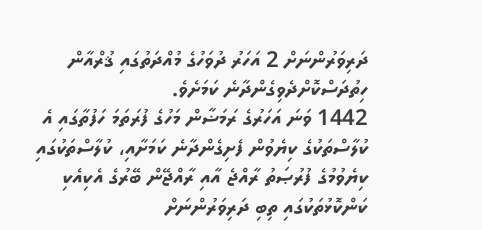ދަރިވަރުންނަށް 2 އަހަރު ދުވަހުގެ މުއްދަތުގައި ޤުރްއާން ހިތުދަސްކޮށްދެވިގެންދާނެ ކަމަށެވެ.
1442 ވަނަ އަހަރުގެ ރަމަޟާން މަހުގެ ފުރަތަމަ ހަފުތާގައި އެ ކުލާސްތަކުގެ ކިޔެވުން ފެށިގެންދާނެ ކަމަށާއި، ކުލާސްތަކުގައި ކިޔެވުމުގެ ފުރުޞަތު ރާއްޖެ އާއި ރާއްޖޭން ބޭރުގެ އެކިއެކި ކަންކޮޅުތަކުގައި ތިބި ދަރިވަރުންނަށް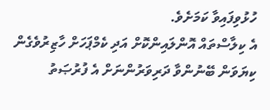ހުޅުވިފައިވާ ކަމަށެވެ.
އެ ކިލާސްތައް އޮންލައިންކޮށް އަދި ކެމްޕަހަށް ހާޒިރުވެގެން ކިޔަވަން ބޭނުންވާ ދަރިވަރުންނަށް އެ ފުރުޞަތު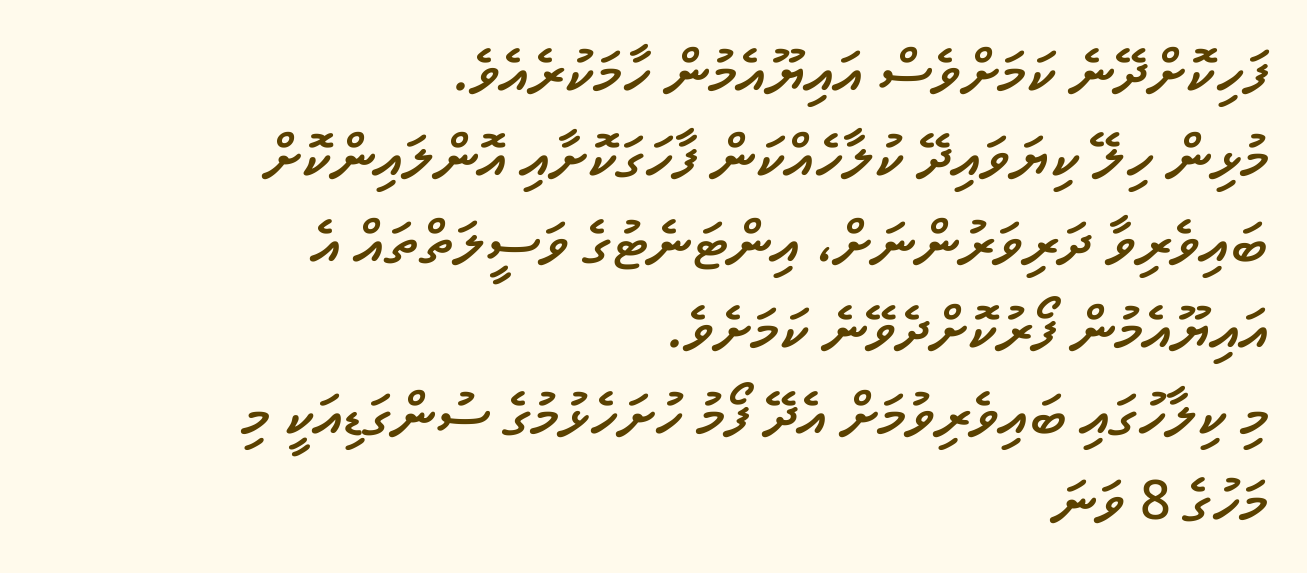ފަހިކޮށްދޭނެ ކަމަށްވެސް އައިޔޫއެމުން ހާމަކުރެއެވެ.
މުޅިން ހިލޭ ކިޔަވައިދޭ ކުލާހެއްކަން ފާހަގަކޮށާއި އޮންލައިންކޮށް ބައިވެރިވާ ދަރިވަރުންނަށް، އިންޓަނެޓުގެ ވަސީލަތްތައް އެ އައިޔޫއެމުން ފޯރުކޮށްދެވޭނެ ކަމަށެވެ.
މި ކިލާހުގައި ބައިވެރިވުމަށް އެދޭ ފޯމު ހުށަހެޅުމުގެ ސުންގަޑިއަކީ މި މަހުގެ 8 ވަނަ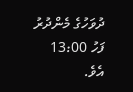ދުވަހުގެ މެންދުރު ފަހު 13:00 އެވެ.